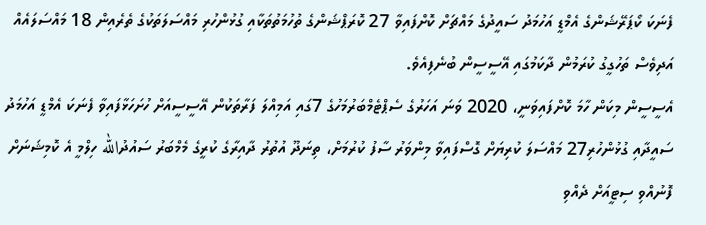ފެނަކަ ކޯޕަރޭޝަންގެ އެމްޑީ އަހުމަދު ސައީދުގެ މައްޗަށް ކޮށްފައިވާ 27 ކޮރަޕްޝަންގެ ތުހުމަތުތަކާއި ގުޅުންހުރި މައްސަލަތަކުގެ ތެރެއިން 18 މައްސަލައެއް އަދިވެސް ތަހުގީގު ކުރަމުން ދާކަމުގައި އޭސީސީން ބުނެފިއެވެ.
އެސީސީން މިކަން ހާމަ ކޮށްފައިވަނީ، 2020 ވަނަ އަހަރުގެ ސެޕްޓެމްބަރުމަހުގެ 7ގައި އަމިއްލަ ފަރާތަކުން އޭސީސީއަށް ހުށަހަޅާފައިވާ ފެނަކަ އެމްޑީ އަހުމަދު ސައީދާއި ގުޅުންހުރި27 މައްސަލަ ކުރިޔަށް ގޮސްފައިވާ މިންވަރު ސާފު ކުރުމަށް، ތިނަދޫ އުތުރު ދާއިރާގެ ކުރީގެ މެމްބަރު ސައުދުالله ހިލްމީ އެ ކޮމިޝަނަށް ފޮނުއްވި ސިޓީއަށް ދެއްވި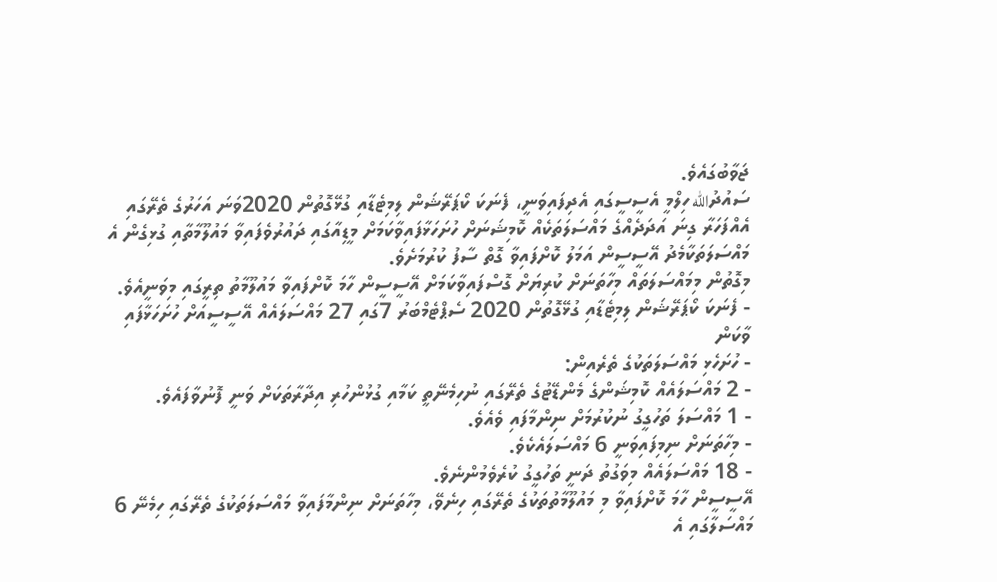ޖަވާބުގައެވެ.
ސައުދުالله ހިލްމީ އެސީސީގައި އެދިފައިވަނީ، ފެނަކަ ކޯޕަރޭޝަން ލިމިޓެޑާއި ގުޅޭގޮތުން 2020ވަނަ އަހަރުގެ ތެރޭގައި އެއްފަހަރާ ގިނަ އަދަދެއްގެ މައްސަލަތަކެއް ކޮމިޝަނަށް ހުށަހަޅާފައިވާކަމަށް މީޑިއާގައި ދައުރުވެފައިވާ މައުލޫމާތާއި ގުޅިގެން އެ މައްސަލަތަކާމެދު އޭސީސީން އަމަލު ކޮށްފައިވާ ގޮތް ސާފު ކުރުމަށެވެ.
މިގޮތުން މިމައްސަލަތައް މިހާތަނަށް ކުރިޔަށް ގޮސްފައިވާކަމަށް އޭސީސީން ހާމަ ކޮށްފައިވާ މައުލޫމާތު ތިރީގައި މިވަނީއެވެ.
- ފެނަކަ ކޯޕަރޭޝަން ލިމިޓެޑާއި ގުޅޭގޮތުން 2020 ސެޕްޓެމްބަރު 7ގައި 27 މައްސަލައެއް އޭސީސީއަށް ހުށަހަޅާފައި ވާކަން
- ހުށަހެޅި މައްސަލަތަކުގެ ތެރެއިން:
- 2 މައްސަލައެއް ކޮމިޝަންގެ މެންޑޭޓުގެ ތެރޭގައި ނުހިމެނޭތީ ކަމާއި ގުޅުންހުރި އިދާރާތަކަށް ވަނީ ފޮނުވާފައެވެ.
- 1 މައްސަލަ ތަހުގީގު ނުކުރުމަށް ނިންމާފައި ވެއެވެ.
- މިހާތަނަށް ނިމިފައިވަނީ 6 މައްސަލައެކެވެ.
- 18 މައްސަލައެއް މިވަގުތު ދަނީ ތަހުގީގު ކުރެވެމުންނެވެ.
އޭސީސީން ހާމަ ކޮށްފައިވާ މި މައުލޫމާތުތަކުގެ ތެރޭގައި ހިނެވޭ، މިހާތަނަށް ނިންމާފައިވާ މައްސަލަތަކުގެ ތެރޭގައި ހިމެނޭ 6 މައްސަލާގައި އެ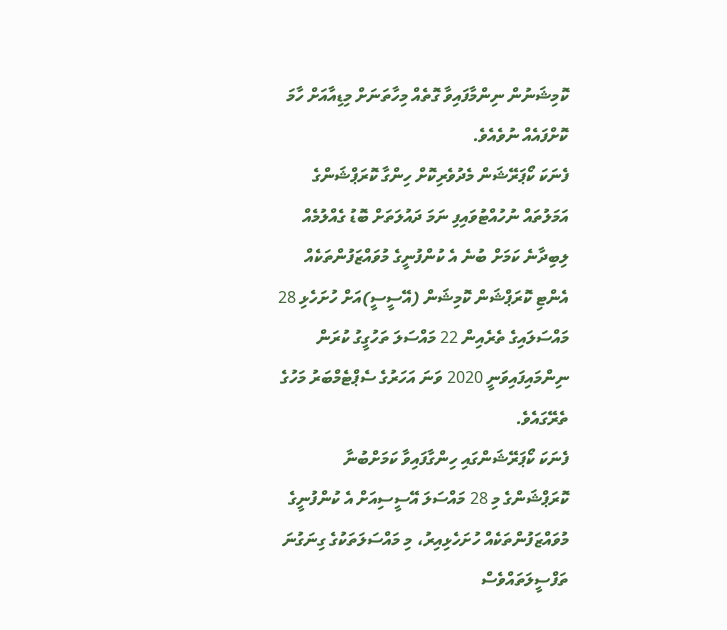ކޮމިޝަނުން ނިންމާފައިވާ ގޮތެއް މިހާތަނަށް މިޑިއާއަށް ހާމަ ކޮށްފައެއް ނުވެއެވެ.
ފެނަކަ ކޯޕަރޭޝަން މެދުވެރިކޮށް ހިންގާ ކޮރަޕްޝަންގެ އަމަލުތައް ނުހުއްޓުވައިފި ނަމަ ދައުލަތަށް ބޮޑު ގެއްލުމެއް ލިބިދާނެ ކަމަށް ބުނެ އެ ކުންފުނީގެ މުވައްޒަފުންތަކެއް އެންޓި ކޮރަޕްޝަން ކޮމިޝަން (އޭސީސީ)އަށް ހުށަހެޅި 28 މައްސަލައިގެ ތެރެއިން 22 މައްސަލަ ތަހުގީގު ކުރަން ނިންމައިފައިވަނީ 2020 ވަނަ އަހަރުގެ ސެޕްޓެމްބަރު މަހުގެ ތެރޭގައެވެ.
ފެނަކަ ކޯޕަރޭޝަންގައި ހިންގާފައިވާ ކަމަށްބުނާ ކޮރަޕްޝަންގެ މި 28 މައްސަލަ އޭސީސިއަށް އެ ކުންފުނީގެ މުވައްޒަފުންތަކެއް ހުށަހެޅިއިރު، މި މައްސަލަތަކުގެ ގިނަގުނަ ތަފްސީލަތައްވެސް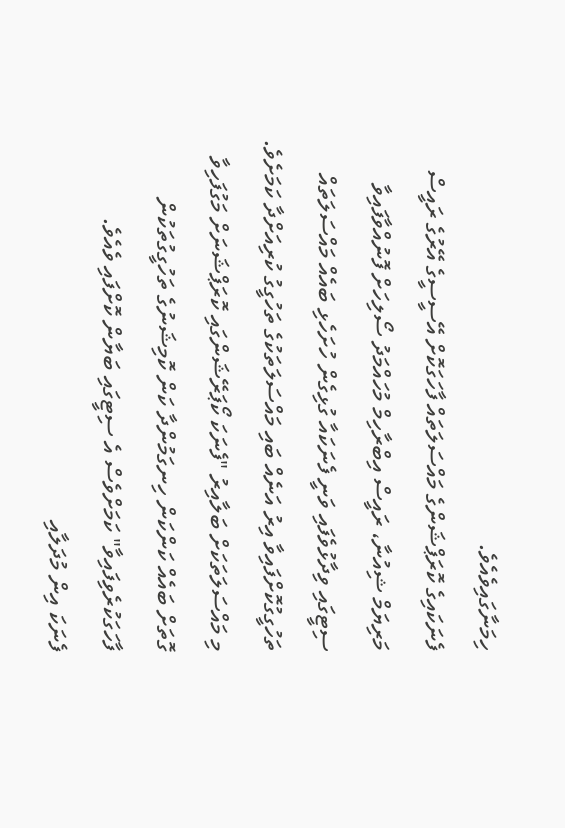ހިމަނާގައިވެއެވެ.
ފެނަކައިގެ ކޮރަޕްޝަންގެ މައްސަލަތައް ފާހަގަކޮށް އޭސީސީގެ އޭރުގެ ރައީސް މަރިޔަމް ޝިއުނާ، ރައީސް އިބްރާހިމް މުހައްމަދު ސޯލިހަށް ފޮނުއްވާފައިވާ ސިޓީގައި ވިދާޅުވެފައި ވަނީ ފެނަކައާ ގުޅިގެން ހުށަހެޅި ބައެއް މައްސަލަތައް ތަހުގީގުކޮށްފައިވާ އިރު އަނެއް ބައި މައްސަލަތަކުގެ ތަހުގީގު ކުރިއަށްދާ ކަމަށެވެ. މި މައްސަލަތަކަށް ބަލާއިރު "ފެނަކަ ކޯޕަރޭޝަންގައި ކޮރަޕްޝަނަށް މަގުފަހިވާ ގޮތަށް ބައެއް ކަންކަން ހިނގަމުންދާ ކަން ކޮމިޝަނުގެ ތަހުގީގުތަކުން ފާހަގަކުރެވިފައިވާ" ކަމަށްވެސް އެ ސިޓީގައި ބަޔާން ކޮށްފައި ވެއެވެ.
ފެނަކަ އިން މުދަލާއި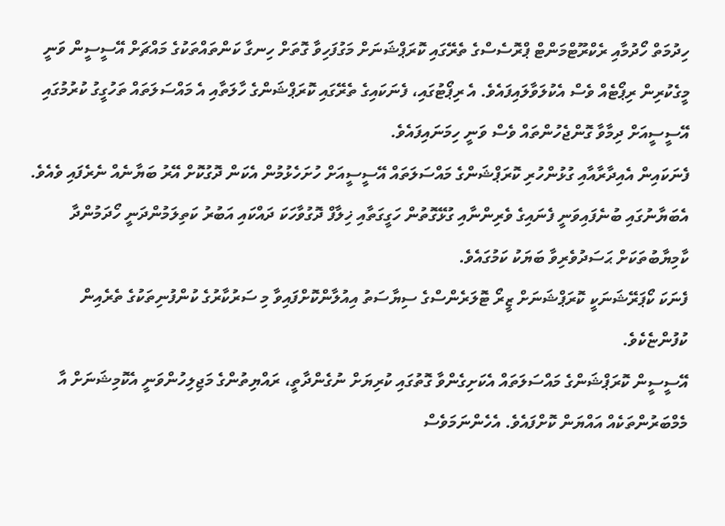ހިދުމަތް ހޯދުމާއި ރެކްރޫޓްމަންޓް ޕްރޮސެސްގެ ތެރޭގައި ކޮރަޕްޝަނަށް މަގުފަހިވާ ގޮތަށް ހިނގާ ކަންތައްތަކުގެ މައްޗަށް އޭސީސީން ވަނީ މީގެކުރިން ރިޕޯޓެއް ވެސް އެކުލަވާލައިފައެވެ. އެ ރިޕޯޓުގައި، ފެނަކައިގެ ތެރޭގައި ކޮރަޕްޝަންގެ ހާލަތާއި އެ މައްސަލަތައް ތަހުގީގު ކުރުމުގައި އޭސީސީއަށް ދިމާވާ ގޮންޖެހުންތައް ވެސް ވަނީ ހިމަނައިފައެވެ.
ފެނަކައިން އެއިދާރާއާއި ގުޅުންހުރި ކޮރަޕްޝަންގެ މައްސަލަތައް އޭސީސީއަށް ހުށަހެޅުމުން އެކަން ދޮގުކޮށް އޭރު ބަޔާނެއް ނެރެފައި ވެއެވެ. އެބަޔާނުގައި ބުނެފައިވަނީ ފެނައިގެ ވެރިންނާއި ގުޅޭގޮތުން ހަގީގަތާއި ޚިލާފް ދޮގުވާހަކަ ދައްކައި އަބުރު ކަތިލަމުންދަނީ ހޯދަމުންދާ ކާމިޔާބުތަކަށް ޙަސަދުވެރިވާ ބަޔަކު ކަމުގައެވެ.
ފެނަކަ ކޯޕަރޭޝަނަކީ ކޮރަޕްޝަނަށް ޒީރޯ ޓޮލަރެންސްގެ ސިޔާސަތު އިއުލާންކޮށްފައިވާ މި ސަރުކާރުގެ ކުންފުނިތަކުގެ ތެރެއިން ކުފުންޏެކެވެ.
އޭސީސީން ކޮރަޕްޝަންގެ މައްސަލަތައް އެކަށިގެންވާ ގޮތުގައި ކުރިޔަށް ނުގެންދާތީ، ރައްޔިތުންގެ މަޖިލިހުންވަނީ އެކޮމިޝަނަށް އާ މެމްބަރުންތަކެއް އައްޔަން ކޮށްފައެވެ. އެހެންނަމަވެސް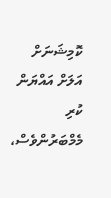ކޮމިޝަނަށް އަލަށް އައްޔަން ކުރި މެމްބަރުންވެސް،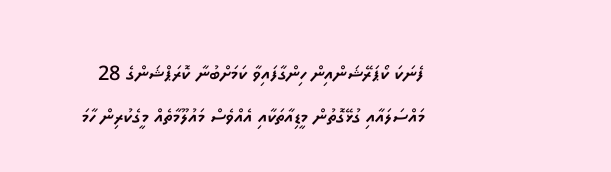ފެނަކަ ކޯޕަރޭޝަންއިން ހިންގާފައިވާ ކަމަށްބުނާ ކޮރަޕްޝަންގެ 28 މައްސަލައާއި ގުޅޭގޮތުން މީޑިއާތަކާއި އެއްވެސް މައުލޫމާތެއް މީގެކުރިން ހާމަ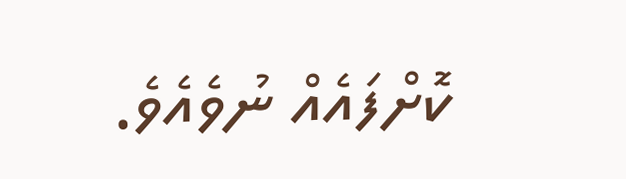ކޮށްފައެއް ނުވެއެވެ.